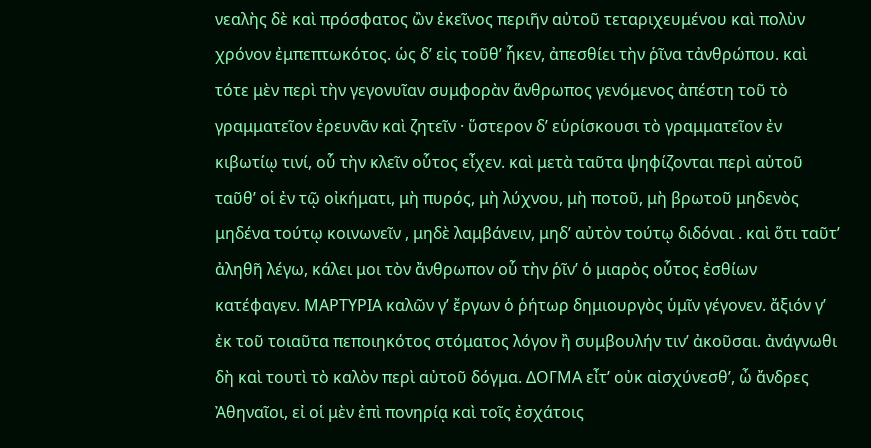νεαλὴς δὲ καὶ πρόσφατος ὢν ἐκεῖνος περιῆν αὐτοῦ τεταριχευμένου καὶ πολὺν χρόνον ἐμπεπτωκότος. ὡς δʼ εἰς τοῦθʼ ἧκεν, ἀπεσθίει τὴν ῥῖνα τἀνθρώπου. καὶ τότε μὲν περὶ τὴν γεγονυῖαν συμφορὰν ἅνθρωπος γενόμενος ἀπέστη τοῦ τὸ γραμματεῖον ἐρευνᾶν καὶ ζητεῖν · ὕστερον δʼ εὑρίσκουσι τὸ γραμματεῖον ἐν κιβωτίῳ τινί, οὗ τὴν κλεῖν οὗτος εἶχεν. καὶ μετὰ ταῦτα ψηφίζονται περὶ αὐτοῦ ταῦθʼ οἱ ἐν τῷ οἰκήματι, μὴ πυρός, μὴ λύχνου, μὴ ποτοῦ, μὴ βρωτοῦ μηδενὸς μηδένα τούτῳ κοινωνεῖν , μηδὲ λαμβάνειν, μηδʼ αὐτὸν τούτῳ διδόναι . καὶ ὅτι ταῦτʼ ἀληθῆ λέγω, κάλει μοι τὸν ἄνθρωπον οὗ τὴν ῥῖνʼ ὁ μιαρὸς οὗτος ἐσθίων κατέφαγεν. ΜΑΡΤΥΡΙΑ καλῶν γʼ ἔργων ὁ ῥήτωρ δημιουργὸς ὑμῖν γέγονεν. ἄξιόν γʼ ἐκ τοῦ τοιαῦτα πεποιηκότος στόματος λόγον ἢ συμβουλήν τινʼ ἀκοῦσαι. ἀνάγνωθι δὴ καὶ τουτὶ τὸ καλὸν περὶ αὐτοῦ δόγμα. ΔΟΓΜΑ εἶτʼ οὐκ αἰσχύνεσθʼ, ὦ ἄνδρες Ἀθηναῖοι, εἰ οἱ μὲν ἐπὶ πονηρίᾳ καὶ τοῖς ἐσχάτοις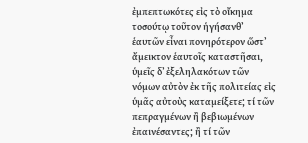ἐμπεπτωκότες εἰς τὸ οἴκημα τοσούτῳ τοῦτον ἡγήσανθʼ ἑαυτῶν εἶναι πονηρότερον ὥστʼ ἄμεικτον ἑαυτοῖς καταστῆσαι, ὑμεῖς δʼ ἐξεληλακότων τῶν νόμων αὐτὸν ἐκ τῆς πολιτείας εἰς ὑμᾶς αὐτοὺς καταμείξετε; τί τῶν πεπραγμένων ἢ βεβιωμένων ἐπαινέσαντες; ἢ τί τῶν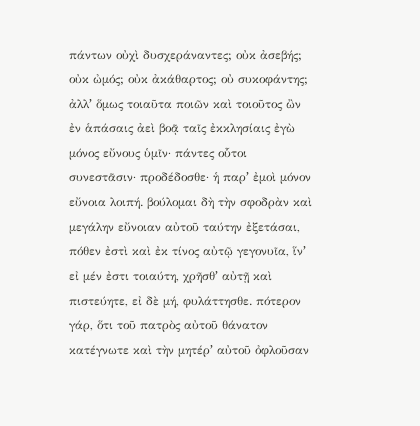πάντων οὐχὶ δυσχεράναντες; οὐκ ἀσεβής; οὐκ ὠμός; οὐκ ἀκάθαρτος; οὐ συκοφάντης; ἀλλʼ ὅμως τοιαῦτα ποιῶν καὶ τοιοῦτος ὢν ἐν ἁπάσαις ἀεὶ βοᾷ ταῖς ἐκκλησίαις ἐγὼ μόνος εὔνους ὑμῖν· πάντες οὗτοι συνεστᾶσιν· προδέδοσθε· ἡ παρʼ ἐμοὶ μόνον εὔνοια λοιπή. βούλομαι δὴ τὴν σφοδρὰν καὶ μεγάλην εὔνοιαν αὐτοῦ ταύτην ἐξετάσαι, πόθεν ἐστὶ καὶ ἐκ τίνος αὐτῷ γεγονυῖα, ἵνʼ εἰ μέν ἐστι τοιαύτη, χρῆσθʼ αὐτῇ καὶ πιστεύητε, εἰ δὲ μή, φυλάττησθε. πότερον γάρ, ὅτι τοῦ πατρὸς αὐτοῦ θάνατον κατέγνωτε καὶ τὴν μητέρʼ αὐτοῦ ὀφλοῦσαν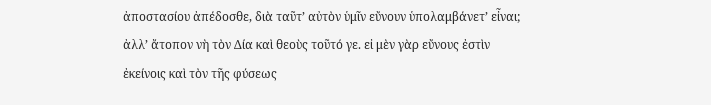ἀποστασίου ἀπέδοσθε, διὰ ταῦτʼ αὐτὸν ὑμῖν εὔνουν ὑπολαμβάνετʼ εἶναι; ἀλλʼ ἄτοπον νὴ τὸν Δία καὶ θεοὺς τοῦτό γε. εἰ μὲν γὰρ εὔνους ἐστὶν ἐκείνοις καὶ τὸν τῆς φύσεως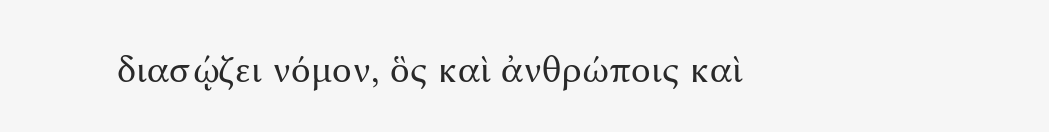διασῴζει νόμον, ὃς καὶ ἀνθρώποις καὶ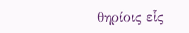θηρίοις εἷς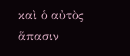καὶ ὁ αὐτὸς ἅπασιν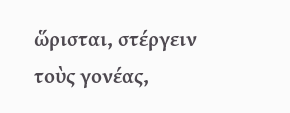ὥρισται, στέργειν τοὺς γονέας,